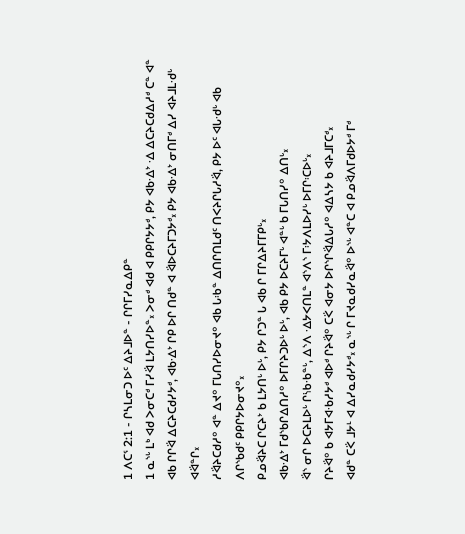1 ᐱᑕᕐ 2:1 - ᒋᓴᒪᓂᑐ ᐅᑦ ᐃᔨᒧᐅᓐ - ᒋᒋᒥᓯᓇᐃᑭᓐ
1 ᓇᔅᒡ ᒪᒃ ᐊᑯ ᐳᓂᑕᒄ ᒥᓯᐛ ᒪᔭᑎᓯᐅᓐ᙮ ᐳᓂᒄ ᐊᑯ ᐊ ᑭᑭᒋᔭᔭᒄ, ᑭᔭ ᐊᑲᐎᔾ ᐎ ᐃᑕᔨᑕᑯᐃᓱᒄ ᑕᓐ ᐊᓐ ᐊᑲ ᒋᒋᐛ ᐃᑕᔨᑕᑯᓯᔭᒄ, ᐊᑲᐎᔾ ᒋᑭ ᐅᒋ ᑎᑯᓐ ᐊ ᐛᐅᑕᔨᒥᑐᔭᒄ᙮ ᑭᔭ ᐊᑲᐎᔾ ᓂᑎᒥᒄ ᐃᓯ ᐊᔨᒧᒪᐧᑯᒡ ᐊᐛᓐᒋ᙮
ᓱᐛᔨᑕᑯᓱᐤ ᐊᓐ ᐃᔪᐤ ᒥᒐᑎᓯᐅᓂᔪᐤ ᐊᑲ ᒐᒂᓐ ᐃᑎᒋᑎᒪᑯᑦ ᑎᐸᔨᒋᒐᓱᐛ, ᑭᔭ ᐅᑦ ᐊᒐᐧᑯᒡ ᐊᑲ ᐱᒋᔅᑲᑯᑦ ᑭᑭᒋᔭᐅᓂᔪᐤ᙮
ᑭᓄᐛᔨᑕ ᒋᑕᔨᔾ ᑲ ᒪᔭᑎᒡ ᐅᒡ, ᑭᔭ ᒋᑐᓐ ᒐ ᐊᑲ ᒋ ᒥᒋᐃᔨᒥᒥᑭᒡ᙮
ᐊᑲᐎᔾ ᒥᑯᔅᑲᒋᐃᑎᓱᐤ ᐅᒥᒋᔨᑐᐅᒡ ᐅᒡ, ᐊᑲ ᑭᔭ ᐅᑕᔨᒥᒡ ᐊᓐᒡ ᑲ ᒥᒐᑎᓯᐤ ᐃᑎᒡ᙮
ᐛᔅ ᓂᒋ ᐅᑕᔨᒪᐅᒡ ᒋᔎᐧᑲᓐᒡ, ᐃᔅᐱ ᐎᔭᐸᑎᒪᓐ ᐊᔅᐱᔅ ᒥᔽᐱᒪᐅᓯᒡ ᐅᒥᒋᑥᐅᒡ᙮
ᒋᔨᐛᐤ ᑲ ᐊᔭᒥᐊᐧᑲᓱᔭᒄ ᐊᐅᒄ ᒋᔨᐛᐤ ᑕᑈ ᐊᓂᔭ ᐅᒋᔅᒋᐛᐃᒐᓱᐤ ᐊᐃᓴᔭ ᑲ ᐊᔨᒧᒥᑕᒄ᙮
ᐊᑯᓐ ᑕᑈ ᒧᔭᒻ ᐊ ᐃᓯᓇᑯᓯᔭᒄ᙮ ᓇᔅᒡ ᒋ ᒥᔪᓇᑯᓯᓇᐛᐤ ᐅᔅᒡ ᐊᓐᑕ ᐊ ᑭᓄᐛᐱᒥᑯᐅᔭᒄ ᒥᒄ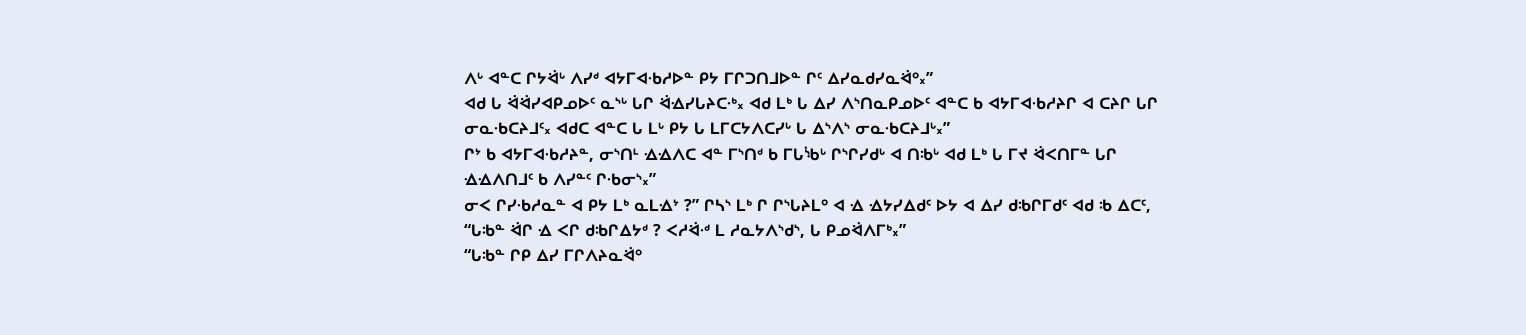ᐱᒡ ᐊᓐᑕ ᒋᔭᐛᒡ ᐱᓯᒄ ᐊᔭᒥᐊᐧᑲᓱᐅᓐ ᑭᔭ ᒥᒋᑐᑎᒧᐅᓐ ᒋᑦ ᐃᓯᓇᑯᓯᓇᐛᐤ᙮”
ᐊᑯ ᒐ ᐛᐛᓯᐊᑭᓄᐅᑦ ᓇᔅᒡ ᒐᒋ ᐛᐎᓯᒐᔨᑕᐧᒃ᙮ ᐊᑯ ᒪᒃ ᒐ ᐃᓯ ᐱᔅᑎᓇᑭᓄᐅᑦ ᐊᓐᑕ ᑲ ᐊᔭᒥᐊᐧᑲᓱᔨᒋ ᐊ ᑕᔨᒋ ᒐᒋ ᓂᓇᐧᑲᑕᔨᒧᑦ᙮ ᐊᑯᑕ ᐊᓐᑕ ᒐ ᒪᒡ ᑭᔭ ᒐ ᒪᒥᑕᔭᐱᑕᓯᒡ ᒐ ᐃᔅᐱᔅ ᓂᓇᐧᑲᑕᔨᒧᒡ᙮”
ᒋᔾ ᑲ ᐊᔭᒥᐊᐧᑲᓱᔨᓐ, ᓂᔅᑎᒻ ᐎᐎᐱᑕ ᐊᓐ ᒥᔅᑎᒄ ᑲ ᒥᒐᔎᒡ ᒋᔅᒋᓯᑯᒡ ᐊ ᑎᒂᒡ ᐊᑯ ᒪᒃ ᒐ ᒥᔪ ᐛᐸᑎᒥᓐ ᒐᒋ ᐎᐎᐱᑎᒧᑦ ᑲ ᐱᓯᓐᑦ ᒋᐧᑲᓂᔅ᙮”
ᓂᐸ ᒋᓯᐧᑲᓱᓇᓐ ᐊ ᑭᔭ ᒪᒃ ᓇᒪᐎᔾ ?” ᒋᓴᔅ ᒪᒃ ᒋ ᒋᔅᒐᔨᒪᐤ ᐊ ᐎ ᐎᔭᓯᐃᑯᑦ ᐅᔭ ᐊ ᐃᓯ ᑯᒂᒋᒥᑯᑦ ᐊᑯ ᒂ ᐃᑕᑦ, “ᒐᒂᓐ ᐛᒋ ᐎ ᐸᒋ ᑯᒂᒋᐃᔭᒄ ? ᐸᓱᐛᐧᒄ ᒪ ᓱᓇᔭᐱᔅᑯᔅ, ᒐ ᑭᓄᐛᐱᒥᒃ᙮”
“ᒐᒂᓐ ᒋᑭ ᐃᓯ ᒥᒋᐱᔨᓇᐛᐤ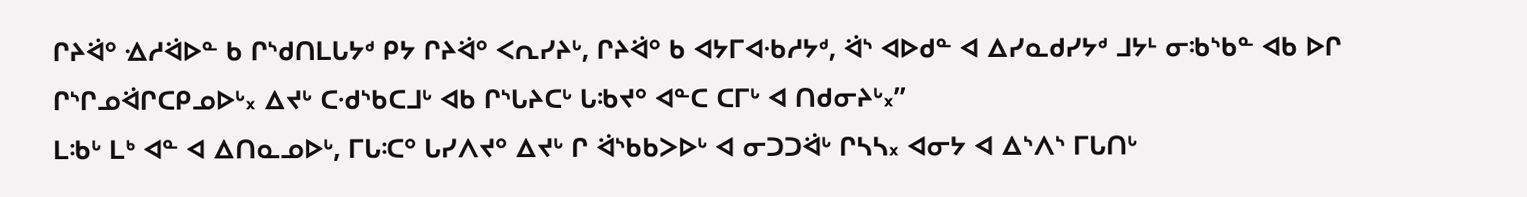ᒋᔨᐛᐤ ᐎᓱᐛᐅᓐ ᑲ ᒋᔅᑯᑎᒪᒐᔭᒄ ᑭᔭ ᒋᔨᐛᐤ ᐸᕆᓯᔨᒡ, ᒋᔨᐛᐤ ᑲ ᐊᔭᒥᐊᐧᑲᓱᔭᒄ, ᐛᔅ ᐊᐅᑯᓐ ᐊ ᐃᓯᓇᑯᓯᔭᒄ ᒧᔭᒻ ᓂᒂᔅᑲᓐ ᐊᑲ ᐅᒋ ᒋᔅᒋᓄᐛᒋᑕᑭᓄᐅᒡ᙮ ᐃᔪᒡ ᑕᐧᑯᔅᑲᑕᒧᒡ ᐊᑲ ᒋᔅᒐᔨᑕᒡ ᒐᒂᔪᐤ ᐊᓐᑕ ᑕᒥᒡ ᐊ ᑎᑯᓂᔨᒡ᙮”
ᒪᒂᒡ ᒪᒃ ᐊᓐ ᐊ ᐃᑎᓇᓄᐅᒡ, ᒥᒐᑥᐤ ᒐᓯᐱᔪᐤ ᐃᔪᒡ ᒋ ᐛᔅᑲᑲᐳᐅᒡ ᐊ ᓂᑐᑐᐛᒡ ᒋᓴᓴ᙮ ᐊᓂᔭ ᐊ ᐃᔅᐱᔅ ᒥᒐᑎᒡ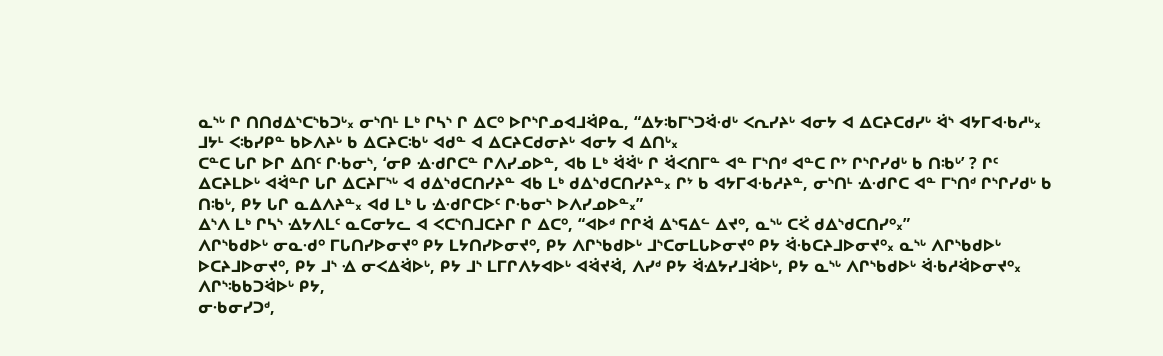ᓇᔅᒡ ᒋ ᑎᑎᑯᐃᔅᑕᔅᑲᑐᒡ᙮ ᓂᔅᑎᒻ ᒪᒃ ᒋᓴᔅ ᒋ ᐃᑕᐤ ᐅᒋᔅᒋᓄᐊᒧᐛᑭᓇ, “ᐃᔭᒂᒥᔅᑐᐛᐧᑯᒡ ᐸᕆᓯᔨᒡ ᐊᓂᔭ ᐊ ᐃᑕᔨᑕᑯᓯᒡ ᐛᔅ ᐊᔭᒥᐊᐧᑲᓱᒡ᙮ ᒧᔭᒻ ᐸᒂᓯᑭᓐ ᑲᐅᐱᔨᒡ ᑲ ᐃᑕᔨᑕᒂᒡ ᐊᑯᓐ ᐊ ᐃᑕᔨᑕᑯᓂᔨᒡ ᐊᓂᔭ ᐊ ᐃᑎᒡ᙮
ᑕᓐᑕ ᒐᒋ ᐅᒋ ᐃᑎᑦ ᒋᐧᑲᓂᔅ, ‘ᓂᑭ ᐎᐧᑯᒋᑕᓐ ᒋᐱᓯᓄᐅᓐ, ᐊᑲ ᒪᒃ ᐛᐛᒡ ᒋ ᐛᐸᑎᒥᓐ ᐊᓐ ᒥᔅᑎᒄ ᐊᓐᑕ ᒋᔾ ᒋᔅᒋᓯᑯᒡ ᑲ ᑎᒂᒡ’ ? ᒋᑦ ᐃᑕᔨᒪᐅᒡ ᐊᐛᓐᒋ ᒐᒋ ᐃᑕᔨᒥᔅᒡ ᐊ ᑯᐃᔅᑯᑕᑎᓯᔨᓐ ᐊᑲ ᒪᒃ ᑯᐃᔅᑯᑕᑎᓯᔨᓐ᙮ ᒋᔾ ᑲ ᐊᔭᒥᐊᐧᑲᓱᔨᓐ, ᓂᔅᑎᒻ ᐎᐧᑯᒋᑕ ᐊᓐ ᒥᔅᑎᒄ ᒋᔅᒋᓯᑯᒡ ᑲ ᑎᒂᒡ, ᑭᔭ ᒐᒋ ᓇᐃᐱᔨᓐ᙮ ᐊᑯ ᒪᒃ ᒐ ᐎᐧᑯᒋᑕᐅᑦ ᒋᐧᑲᓂᔅ ᐅᐱᓯᓄᐅᓐ᙮”
ᐃᔅᐱ ᒪᒃ ᒋᓴᔅ ᐎᔭᐱᒪᑦ ᓇᑕᓂᔭᓚ ᐊ ᐸᑕᔅᑎᒧᑕᔨᒋ ᒋ ᐃᑕᐤ, “ᐊᐅᒄ ᒋᒋᐛ ᐃᔅᕋᐃᓪ ᐃᔪᐤ, ᓇᔅᒡ ᑕᑈ ᑯᐃᔅᑯᑕᑎᓯᐤ᙮”
ᐱᒋᔅᑲᑯᐅᒡ ᓂᓇᐧᑯᐤ ᒥᒐᑎᓯᐅᓂᔪᐤ ᑭᔭ ᒪᔭᑎᓯᐅᓂᔪᐤ, ᑭᔭ ᐱᒋᔅᑲᑯᐅᒡ ᒧᔅᑕᓂᒪᒐᐅᓂᔪᐤ ᑭᔭ ᐛᐧᑲᑕᔨᒧᐅᓂᔪᐤ᙮ ᓇᔅᒡ ᐱᒋᔅᑲᑯᐅᒡ ᐅᑕᔨᒧᐅᓂᔪᐤ, ᑭᔭ ᒧᔅ ᐎ ᓂᐸᐃᐛᐅᒡ, ᑭᔭ ᒧᔅ ᒪᒥᒋᐱᔭᐊᐅᒡ ᐊᐛᔪᐛ, ᐱᓯᒄ ᑭᔭ ᐛᐎᔭᓯᒧᐛᐅᒡ, ᑭᔭ ᓇᔅᒡ ᐱᒋᔅᑲᑯᐅᒡ ᐛᐧᑲᓱᐛᐅᓂᔪᐤ᙮ ᐱᒋᔅᒂᑲᑐᐛᐅᒡ ᑭᔭ,
ᓂᐧᑲᓂᓯᑐᒄ,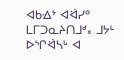ᐊᑲᐎᔾ ᐊᐛᓯᐤ ᒪᒥᑐᓇᔨᑎᒧᒄ᙮ ᒧᔭᒻ ᐅᔅᒋᐛᓴᒡ ᐊ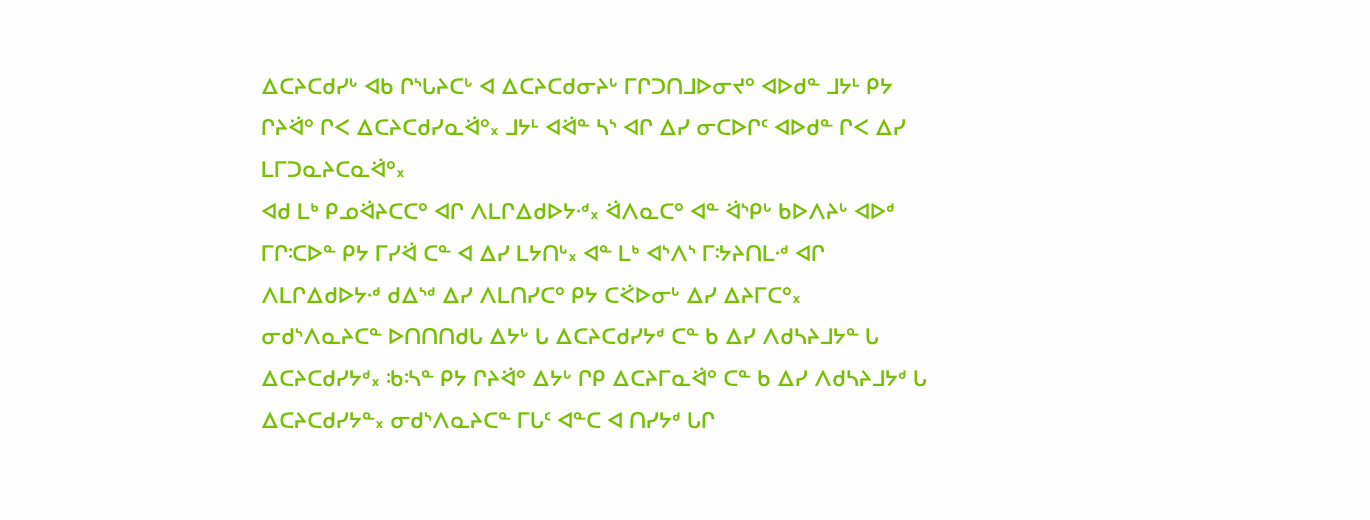ᐃᑕᔨᑕᑯᓯᒡ ᐊᑲ ᒋᔅᒐᔨᑕᒡ ᐊ ᐃᑕᔨᑕᑯᓂᔨᒡ ᒥᒋᑐᑎᒧᐅᓂᔪᐤ ᐊᐅᑯᓐ ᒧᔭᒻ ᑭᔭ ᒋᔨᐛᐤ ᒋᐸ ᐃᑕᔨᑕᑯᓯᓇᐛᐤ᙮ ᒧᔭᒻ ᐊᐛᓐ ᓴᔅ ᐊᒋ ᐃᓯ ᓂᑕᐅᒋᑦ ᐊᐅᑯᓐ ᒋᐸ ᐃᓯ ᒪᒥᑐᓇᔨᑕᓇᐛᐤ᙮
ᐊᑯ ᒪᒃ ᑭᓄᐛᔨᑕᑕᐤ ᐊᒋ ᐱᒪᒋᐃᑯᐅᔭᐧᒄ᙮ ᐛᐱᓇᑕᐤ ᐊᓐ ᐛᔅᑭᒡ ᑲᐅᐱᔨᒡ ᐊᐅᒄ ᒥᒋᑥᐅᓐ ᑭᔭ ᒥᓯᐛ ᑕᓐ ᐊ ᐃᓯ ᒪᔭᑎᒡ᙮ ᐊᓐ ᒪᒃ ᐊᔅᐱᔅ ᒥᔽᔨᑎᒪᐧᒄ ᐊᒋ ᐱᒪᒋᐃᑯᐅᔭᐧᒄ ᑯᐃᔅᒄ ᐃᓯ ᐱᒪᑎᓯᑕᐤ ᑭᔭ ᑕᑈᐅᓂᒡ ᐃᓯ ᐃᔨᒥᑕᐤ᙮
ᓂᑯᔅᐱᓇᔨᑕᓐ ᐅᑎᑎᑎᑯᒐ ᐃᔭᒡ ᒐ ᐃᑕᔨᑕᑯᓯᔭᒄ ᑕᓐ ᑲ ᐃᓯ ᐱᑯᓴᔨᒧᔭᓐ ᒐ ᐃᑕᔨᑕᑯᓯᔭᒄ᙮ ᒂᔄᓐ ᑭᔭ ᒋᔨᐛᐤ ᐃᔭᒡ ᒋᑭ ᐃᑕᔨᒥᓇᐛᐤ ᑕᓐ ᑲ ᐃᓯ ᐱᑯᓴᔨᒧᔭᒄ ᒐ ᐃᑕᔨᑕᑯᓯᔭᓐ᙮ ᓂᑯᔅᐱᓇᔨᑕᓐ ᒥᒐᑦ ᐊᓐᑕ ᐊ ᑎᓯᔭᒄ ᒐᒋ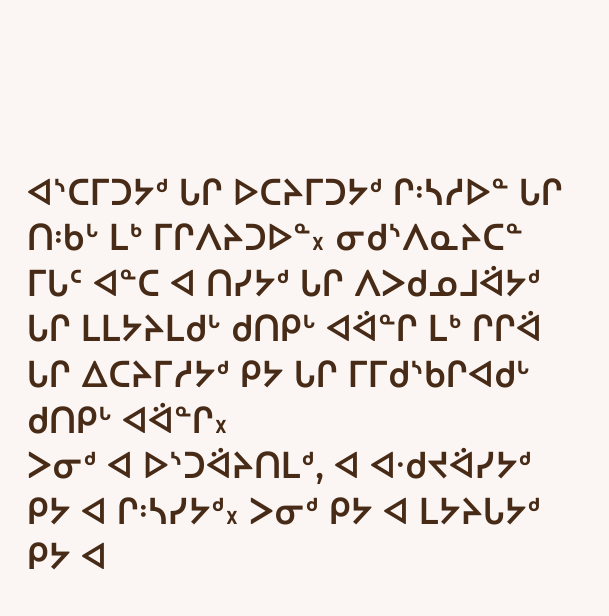ᐊᔅᑕᒥᑐᔭᒄ ᒐᒋ ᐅᑕᔨᒥᑐᔭᒄ ᒋᔄᓱᐅᓐ ᒐᒋ ᑎᒂᒡ ᒪᒃ ᒥᒋᐱᔨᑐᐅᓐ᙮ ᓂᑯᔅᐱᓇᔨᑕᓐ ᒥᒐᑦ ᐊᓐᑕ ᐊ ᑎᓯᔭᒄ ᒐᒋ ᐱᐳᑯᓄᒧᐛᔭᒄ ᒐᒋ ᒪᒪᔭᔨᒪᑯᒡ ᑯᑎᑭᒡ ᐊᐛᓐᒋ ᒪᒃ ᒋᒋᐛ ᒐᒋ ᐃᑕᔨᒥᓱᔭᒄ ᑭᔭ ᒐᒋ ᒥᒥᑯᔅᑲᒋᐊᑯᒡ ᑯᑎᑭᒡ ᐊᐛᓐᒋ᙮
ᐳᓂᒄ ᐊ ᐅᔅᑐᐛᔨᑎᒪᒄ, ᐊ ᐊᐧᑯᔪᐛᓯᔭᒄ ᑭᔭ ᐊ ᒋᔄᓯᔭᒄ᙮ ᐳᓂᒄ ᑭᔭ ᐊ ᒪᔭᔨᒐᔭᒄ ᑭᔭ ᐊ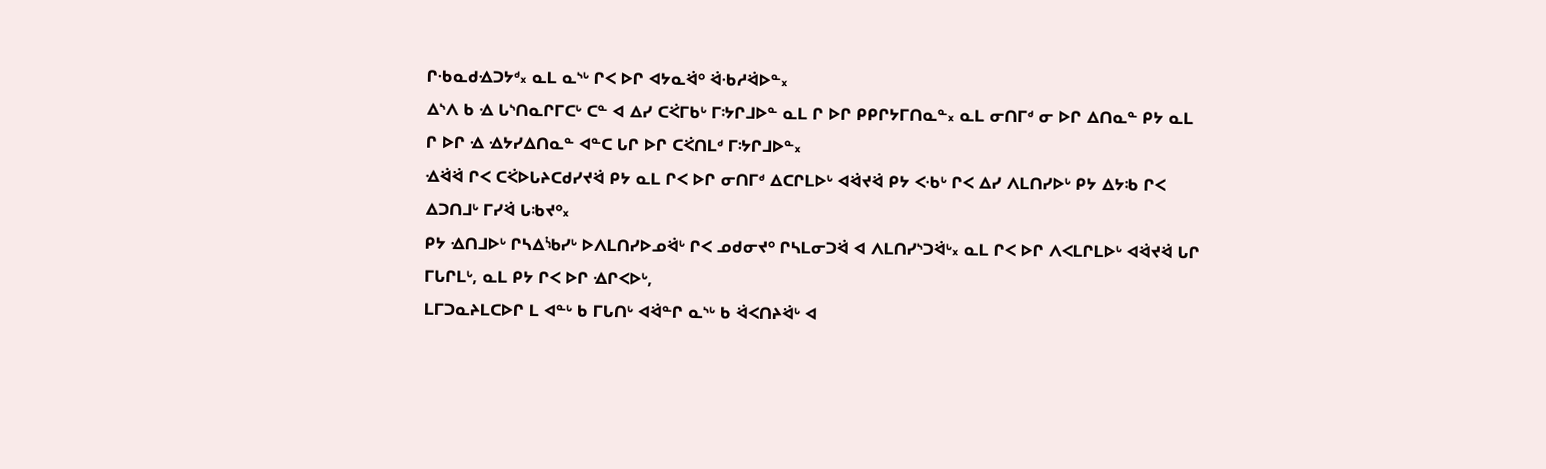ᒋᐧᑲᓇᑯᐎᑐᔭᒄ᙮ ᓇᒪ ᓇᔅᒡ ᒋᐸ ᐅᒋ ᐊᔭᓇᐛᐤ ᐛᐧᑲᓱᐛᐅᓐ᙮
ᐃᔅᐱ ᑲ ᐎ ᒐᔅᑎᓇᒋᒥᑕᒡ ᑕᓐ ᐊ ᐃᓯ ᑕᑈᒥᑲᒡ ᒥᔽᒋᒧᐅᓐ ᓇᒪ ᒋ ᐅᒋ ᑭᑭᒋᔭᒥᑎᓇᓐ᙮ ᓇᒪ ᓂᑎᒥᒄ ᓂ ᐅᒋ ᐃᑎᓇᓐ ᑭᔭ ᓇᒪ ᒋ ᐅᒋ ᐎ ᐎᔭᓯᐃᑎᓇᓐ ᐊᓐᑕ ᒐᒋ ᐅᒋ ᑕᑈᑎᒪᒄ ᒥᔽᒋᒧᐅᓐ᙮
ᐎᐛᐛ ᒋᐸ ᑕᑈᐅᒐᔨᑕᑯᓯᔪᐛ ᑭᔭ ᓇᒪ ᒋᐸ ᐅᒋ ᓂᑎᒥᒄ ᐃᑕᒋᒪᐅᒡ ᐊᐛᔪᐛ ᑭᔭ ᐸᐧᑲᒡ ᒋᐸ ᐃᓯ ᐱᒪᑎᓯᐅᒡ ᑭᔭ ᐃᔭᒂ ᒋᐸ ᐃᑐᑎᒧᒡ ᒥᓯᐛ ᒐᒂᔪᐤ᙮
ᑭᔭ ᐎᑎᒧᐅᒡ ᒋᓴᐃᔎᓯᒡ ᐅᐱᒪᑎᓯᐅᓄᐛᒡ ᒋᐸ ᓄᑯᓂᔪᐤ ᒋᓴᒪᓂᑐᐛ ᐊ ᐱᒪᑎᓯᔅᑐᐛᒡ᙮ ᓇᒪ ᒋᐸ ᐅᒋ ᐱᐸᒪᒋᒪᐅᒡ ᐊᐛᔪᐛ ᒐᒋ ᒥᒐᒋᒪᒡ, ᓇᒪ ᑭᔭ ᒋᐸ ᐅᒋ ᐎᒋᐸᐅᒡ,
ᒪᒥᑐᓇᔨᒪᑕᐅᒋ ᒪ ᐊᓐᒡ ᑲ ᒥᒐᑎᒡ ᐊᐛᓐᒋ ᓇᔅᒡ ᑲ ᐛᐸᑎᔨᐛᒡ ᐊ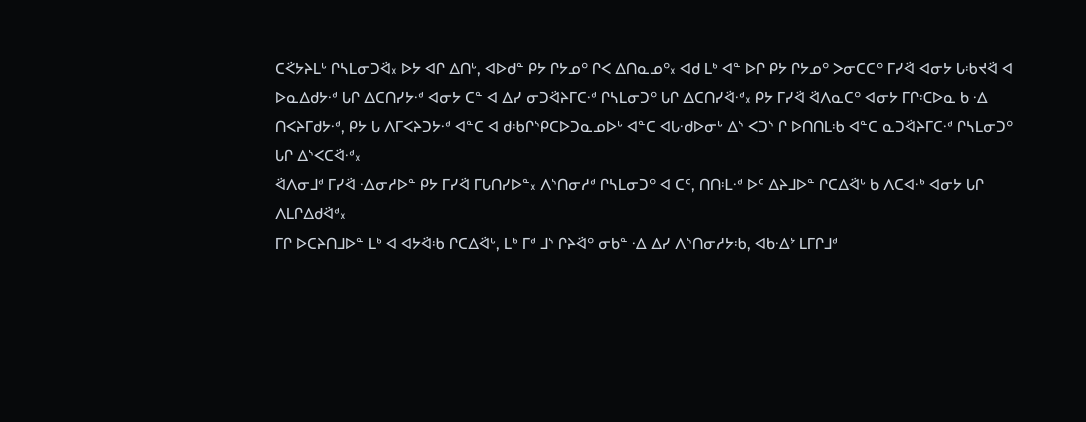ᑕᑈᔭᔨᒪᒡ ᒋᓴᒪᓂᑐᐛ᙮ ᐅᔭ ᐊᒋ ᐃᑎᒡ, ᐊᐅᑯᓐ ᑭᔭ ᒋᔭᓄᐤ ᒋᐸ ᐃᑎᓇᓄᐤ᙮ ᐊᑯ ᒪᒃ ᐊᓐ ᐅᒋ ᑭᔭ ᒋᔭᓄᐤ ᐳᓂᑕᑕᐤ ᒥᓯᐛ ᐊᓂᔭ ᒐᒂᔪᐛ ᐊ ᐅᓇᐃᑯᔭᐧᒄ ᒐᒋ ᐃᑕᑎᓯᔭᐧᒄ ᐊᓂᔭ ᑕᓐ ᐊ ᐃᓯ ᓂᑐᐛᔨᒥᑕᐧᒄ ᒋᓴᒪᓂᑐᐤ ᒐᒋ ᐃᑕᑎᓯᐛᐧᒄ᙮ ᑭᔭ ᒥᓯᐛ ᐛᐱᓇᑕᐤ ᐊᓂᔭ ᒥᒋᑥᐅᓇ ᑲ ᐎ ᑎᐸᔨᒥᑯᔭᐧᒄ, ᑭᔭ ᒐ ᐱᒥᐸᔨᑐᔭᐧᒄ ᐊᓐᑕ ᐊ ᑯᒂᒋᔅᑭᑕᐅᑐᓇᓄᐅᒡ ᐊᓐᑕ ᐊᒐᐧᑯᐅᓂᒡ ᐃᔅ ᐸᑐᔅ ᒋ ᐅᑎᑎᒪᒂ ᐊᓐᑕ ᓇᑐᐛᔨᒥᑕᐧᒄ ᒋᓴᒪᓂᑐᐤ ᒐᒋ ᐃᔅᐸᑕᐛᐧᒄ᙮
ᐛᐱᓂᒧᒄ ᒥᓯᐛ ᐎᓂᓱᐅᓐ ᑭᔭ ᒥᓯᐛ ᒥᒐᑎᓯᐅᓐ᙮ ᐱᔅᑎᓂᓱᒄ ᒋᓴᒪᓂᑐᐤ ᐊ ᑕᑦ, ᑎᑎᒺᐧᒄ ᐅᑦ ᐃᔨᒧᐅᓐ ᒋᑕᐃᐛᒡ ᑲ ᐱᑕᐊᐧᒃ ᐊᓂᔭ ᒐᒋ ᐱᒪᒋᐃᑯᐛᒄ᙮
ᒥᒋ ᐅᑕᔨᑎᒧᐅᓐ ᒪᒃ ᐊ ᐊᔭᐛᒂ ᒋᑕᐃᐛᒡ, ᒪᒃ ᒥᒄ ᒧᔅ ᒋᔨᐛᐤ ᓂᑲᓐ ᐎ ᐃᓯ ᐱᔅᑎᓂᓱᔭᒂ, ᐊᑲᐎᔾ ᒪᒥᒋᒧᒄ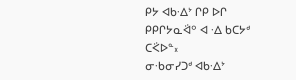ᑭᔭ ᐊᑲᐎᔾ ᒋᑭ ᐅᒋ ᑭᑭᒋᔭᓇᐛᐤ ᐊ ᐎ ᑲᑕᔭᒄ ᑕᑈᐅᓐ᙮
ᓂᐧᑲᓂᓯᑐᒄ ᐊᑲᐎᔾ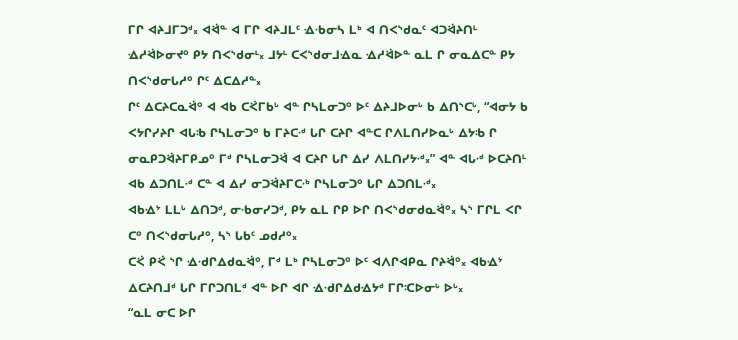ᒥᒋ ᐊᔨᒧᒥᑐᒄ᙮ ᐊᐛᓐ ᐊ ᒥᒋ ᐊᔨᒧᒪᑦ ᐎᐧᑲᓂᓴ ᒪᒃ ᐊ ᑎᐸᔅᑯᓇᑦ ᐊᑐᐛᔨᑎᒻ ᐎᓱᐛᐅᓂᔪᐤ ᑭᔭ ᑎᐸᔅᑯᓂᒻ᙮ ᒧᔭᒻ ᑕᐸᔅᑯᓂᒧᐎᓇ ᐎᓱᐛᐅᓐ ᓇᒪ ᒋ ᓂᓇᐃᑕᓐ ᑭᔭ ᑎᐸᔅᑯᓂᒐᓱᐤ ᒋᑦ ᐃᑕᐃᓱᓐ᙮
ᒋᑦ ᐃᑕᔨᑕᓇᐛᐤ ᐊ ᐊᑲ ᑕᑈᒥᑲᒡ ᐊᓐ ᒋᓴᒪᓂᑐᐤ ᐅᑦ ᐃᔨᒧᐅᓂᒡ ᑲ ᐃᑎᔅᑕᒡ, “ᐊᓂᔭ ᑲ ᐸᔭᒋᓯᔨᒋ ᐊᒐᒂ ᒋᓴᒪᓂᑐᐤ ᑲ ᒥᔨᑕᐧᒄ ᒐᒋ ᑕᔨᒋ ᐊᓐᑕ ᒋᐱᒪᑎᓯᐅᓇᒡ ᐃᔭᒂ ᒋ ᓂᓇᑭᑐᐛᔨᒥᑭᓄᐤ ᒥᒄ ᒋᓴᒪᓂᑐᐛ ᐊ ᑕᔨᒋ ᒐᒋ ᐃᓯ ᐱᒪᑎᓯᔭᐧᒄ᙮” ᐊᓐ ᐊᒐᐧᒄ ᐅᑕᔨᑎᒻ ᐊᑲ ᐃᑐᑎᒪᐧᒄ ᑕᓐ ᐊ ᐃᓯ ᓂᑐᐛᔨᒥᑕᐧᒃ ᒋᓴᒪᓂᑐᐤ ᒐᒋ ᐃᑐᑎᒪᐧᒄ᙮
ᐊᑲᐎᔾ ᒪᒪᒡ ᐃᑎᑐᒄ, ᓂᐧᑲᓂᓯᑐᒄ, ᑭᔭ ᓇᒪ ᒋᑭ ᐅᒋ ᑎᐸᔅᑯᓂᑯᓇᐛᐤ᙮ ᓴᔅ ᒥᒋᒪ ᐸᒋ ᑕᐤ ᑎᐸᔅᑯᓂᒐᓱᐤ, ᓴᔅ ᒐᑲᑦ ᓄᑯᓱᐤ᙮
ᑕᑈ ᑭᑈ ᔅᒋ ᐎᐧᑯᒋᐃᑯᓇᐛᐤ, ᒥᒄ ᒪᒃ ᒋᓴᒪᓂᑐᐤ ᐅᑦ ᐊᐱᒋᐊᑭᓇ ᒋᔨᐛᐤ᙮ ᐊᑲᐎᔾ ᐃᑕᔨᑎᒧᒄ ᒐᒋ ᒥᒋᑐᑎᒪᒄ ᐊᓐ ᐅᒋ ᐊᒋ ᐎᐧᑯᒋᐃᑯᐎᔭᒄ ᒥᒋᑥᐅᓂᒡ ᐅᒡ᙮
“ᓇᒪ ᓂᑕ ᐅᒋ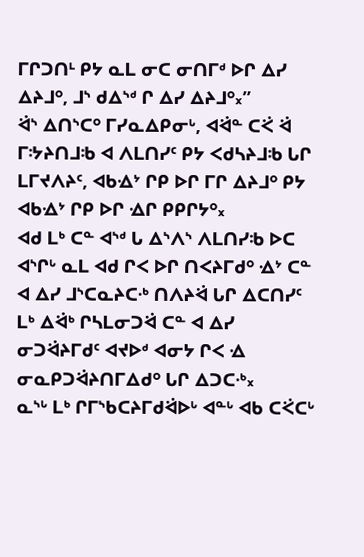ᒥᒋᑐᑎᒻ ᑭᔭ ᓇᒪ ᓂᑕ ᓂᑎᒥᒄ ᐅᒋ ᐃᓯ ᐃᔨᒧᐤ, ᒧᔅ ᑯᐃᔅᒄ ᒋ ᐃᓯ ᐃᔨᒧᐤ᙮”
ᐛᔅ ᐃᑎᔅᑕᐤ ᒥᓯᓇᐃᑭᓂᒡ, ᐊᐛᓐ ᑕᑈ ᐛ ᒥᔽᔨᑎᒧᒂ ᐊ ᐱᒪᑎᓯᑦ ᑭᔭ ᐸᑯᓴᔨᒧᒂ ᒐᒋ ᒪᒥᔪᐱᔨᑦ, ᐊᑲᐎᔾ ᒋᑭ ᐅᒋ ᒥᒋ ᐃᔨᒧᐤ ᑭᔭ ᐊᑲᐎᔾ ᒋᑭ ᐅᒋ ᐎᒋ ᑭᑭᒋᔭᐤ᙮
ᐊᑯ ᒪᒃ ᑕᓐ ᐊᔅᒄ ᒐ ᐃᔅᐱᔅ ᐱᒪᑎᓯᒂ ᐅᑕ ᐊᔅᒋᒡ ᓇᒪ ᐊᑯ ᒋᐸ ᐅᒋ ᑎᐸᔨᒥᑯᐤ ᐎᔾ ᑕᓐ ᐊ ᐃᓯ ᒧᔅᑕᓇᔨᑕᐧᒃ ᑎᐱᔨᐛ ᒐᒋ ᐃᑕᑎᓯᑦ ᒪᒃ ᐃᐛᒃ ᒋᓴᒪᓂᑐᐛ ᑕᓐ ᐊ ᐃᓯ ᓂᑐᐛᔨᒥᑯᑦ ᐊᔪᐅᒄ ᐊᓂᔭ ᒋᐸ ᐎ ᓂᓇᑭᑐᐛᔨᑎᒥᐃᑯᐤ ᒐᒋ ᐃᑐᑕᐧᒃ᙮
ᓇᔅᒡ ᒪᒃ ᒋᒥᔅᑲᑕᔨᒥᑯᐛᐅᒡ ᐊᓐᒡ ᐊᑲ ᑕᑈᑕᒡ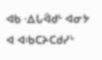ᐊᑲ ᐎᒐᐛᑯᒡ ᐊᓂᔭ ᐊ ᐊᒂᑕᔨᑕᑯᓯᒡ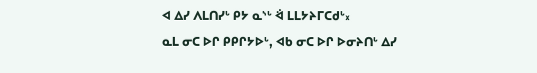ᐊ ᐃᓯ ᐱᒪᑎᓯᒡ ᑭᔭ ᓇᔅᒡ ᐛ ᒪᒪᔭᔨᒥᑕᑯᒡ᙮
ᓇᒪ ᓂᑕ ᐅᒋ ᑭᑭᒋᔭᐅᒡ, ᐊᑲ ᓂᑕ ᐅᒋ ᐅᓂᔨᑎᒡ ᐃᓯ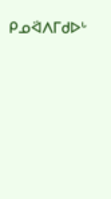ᑭᓄᐛᐱᒥᑯᐅᒡ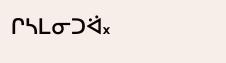ᒋᓴᒪᓂᑐᐛ᙮